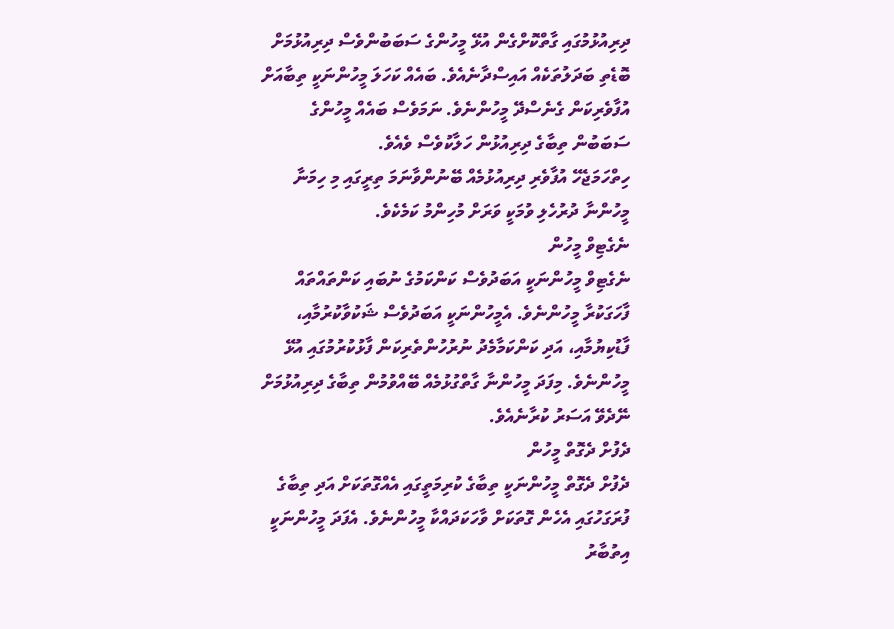ދިރިއުޅުމުގައި ގާތްކޮށްގެން އުޅޭ މީހުންގެ ސަބަބުންވެސް ދިރިއުޅުމަށް ބޮޑެތި ބަދަލުތަކެއް އައިސްދާނެއެވެ. ބައެއް ކަހަލަ މީހުންނަކީ ތިބާއަށް އުފާވެރިކަން ގެނެސްދޭ މީހުންނެވެ. ނަމަވެސް ބައެއް މީހުންގެ ސަބަބުން ތިބާގެ ދިރިއުޅުން ހަލާކުވެސް ވެއެވެ.
ހިތްހަމަޖެހޭ އުފާވެރި ދިރިއުޅުމެއް ބޭނުންވާނަމަ ތިރީގައި މި ހިމަނާ މީހުންނާ ދުރުހެލި ވުމަކީ ވަރަށް މުހިންމު ކަމެކެވެ.
ނެގެޓިވް މީހުން
ނެގެޓިވް މީހުންނަކީ އަބަދުވެސް ކަންކަމުގެ ނުބައި ކަންތައްތައް ފާހަގަކުރާ މީހުންނެވެ. އެމީހުންނަކީ އަބަދުވެސް ޝަކުވާކުރުމާއި، ފާޑުކިޔުމާއި، އަދި ކަންކަމާމެދު ނުރުހުންތެރިކަން ފާޅުކުރުމުގައި އުޅޭ މީހުންނެވެ. މިފަދަ މީހުންނާ ގާތްގުޅުމެއް ބޭއްވުމުން ތިބާގެ ދިރިއުޅުމަށް ނޭދެވޭ އަސަރު ކުރާނެއެވެ.
ދެފުށް ދެގޮތް މީހުން
ދެފުށް ދެގޮތް މީހުންނަކީ ތިބާގެ ކުރިމަތީގައި އެއްގޮތަކަށް އަދި ތިބާގެ ފުރަގަހުގައި އެހެން ގޮތަކަށް ވާހަކަދައްކާ މީހުންނެވެ. އެފަދަ މީހުންނަކީ އިތުބާރު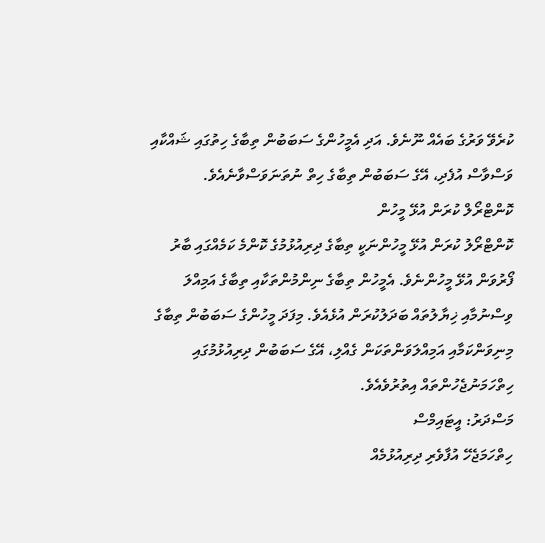ކުރެވޭ ވަރުގެ ބައެއް ނޫނެވެ. އަދި އެމީހުންގެ ސަބަބުން ތިބާގެ ހިތުގައި ޝައްކާއި ވަސްވާސް އުފެދި، އޭގެ ސަބަބުން ތިބާގެ ހިތް ނުތަނަވަސްވާނެއެވެ.
ކޮންޓްރޯލް ކުރަން އުޅޭ މީހުން
ކޮންޓްރޯލު ކުރަން އުޅޭ މީހުންނަކީ ތިބާގެ ދިރިއުޅުމުގެ ކޮންމެ ކަމެއްގައި ބާރު ފޯރުވަން އުޅޭ މީހުންނެވެ. އެމީހުން ތިބާގެ ނިންމުންތަކާއި ތިބާގެ އަމިއްލަ ވިސްނުމާއި ޚިޔާލުތައް ބަދަލުކުރަން އުޅެއެވެ. މިފަދަ މީހުންގެ ސަބަބުން ތިބާގެ މިނިވަންކަމާއި އަމިއްލަވަންތަކަން ގެއްލި، އޭގެ ސަބަބުން ދިރިއުޅުމުގައި ހިތްހަމަނުޖެހުންތައް އިތުރުވެއެވެ.
މަސްދަރު: އީޓައިމްސް
ހިތްހަމަޖެހޭ އުފާވެރި ދިރިއުޅުމެއް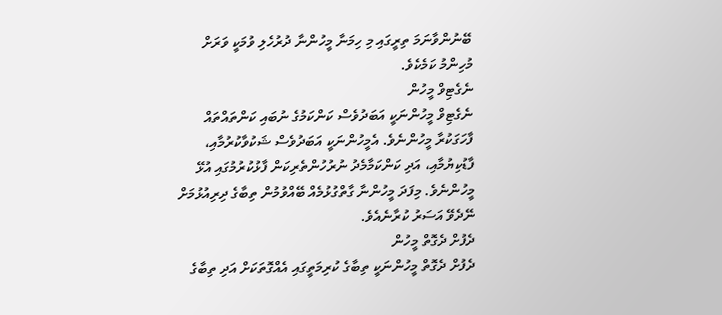ބޭނުންވާނަމަ ތިރީގައި މި ހިމަނާ މީހުންނާ ދުރުހެލި ވުމަކީ ވަރަށް މުހިންމު ކަމެކެވެ.
ނެގެޓިވް މީހުން
ނެގެޓިވް މީހުންނަކީ އަބަދުވެސް ކަންކަމުގެ ނުބައި ކަންތައްތައް ފާހަގަކުރާ މީހުންނެވެ. އެމީހުންނަކީ އަބަދުވެސް ޝަކުވާކުރުމާއި، ފާޑުކިޔުމާއި، އަދި ކަންކަމާމެދު ނުރުހުންތެރިކަން ފާޅުކުރުމުގައި އުޅޭ މީހުންނެވެ. މިފަދަ މީހުންނާ ގާތްގުޅުމެއް ބޭއްވުމުން ތިބާގެ ދިރިއުޅުމަށް ނޭދެވޭ އަސަރު ކުރާނެއެވެ.
ދެފުށް ދެގޮތް މީހުން
ދެފުށް ދެގޮތް މީހުންނަކީ ތިބާގެ ކުރިމަތީގައި އެއްގޮތަކަށް އަދި ތިބާގެ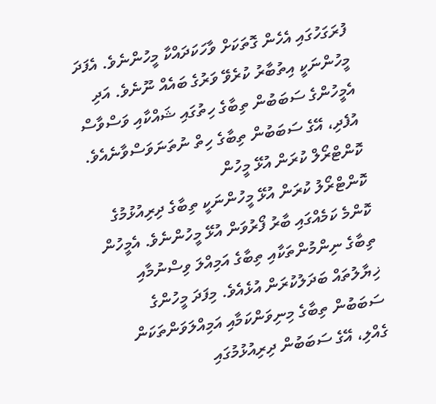ފުރަގަހުގައި އެހެން ގޮތަކަށް ވާހަކަދައްކާ މީހުންނެވެ. އެފަދަ މީހުންނަކީ އިތުބާރު ކުރެވޭ ވަރުގެ ބައެއް ނޫނެވެ. އަދި އެމީހުންގެ ސަބަބުން ތިބާގެ ހިތުގައި ޝައްކާއި ވަސްވާސް އުފެދި، އޭގެ ސަބަބުން ތިބާގެ ހިތް ނުތަނަވަސްވާނެއެވެ.
ކޮންޓްރޯލް ކުރަން އުޅޭ މީހުން
ކޮންޓްރޯލު ކުރަން އުޅޭ މީހުންނަކީ ތިބާގެ ދިރިއުޅުމުގެ ކޮންމެ ކަމެއްގައި ބާރު ފޯރުވަން އުޅޭ މީހުންނެވެ. އެމީހުން ތިބާގެ ނިންމުންތަކާއި ތިބާގެ އަމިއްލަ ވިސްނުމާއި ޚިޔާލުތައް ބަދަލުކުރަން އުޅެއެވެ. މިފަދަ މީހުންގެ ސަބަބުން ތިބާގެ މިނިވަންކަމާއި އަމިއްލަވަންތަކަން ގެއްލި، އޭގެ ސަބަބުން ދިރިއުޅުމުގައި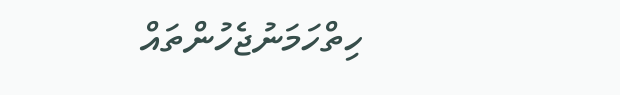ހިތްހަމަނުޖެހުންތައް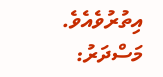އިތުރުވެއެވެ.
މަސްދަރު: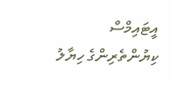އީޓައިމްސް
ކިޔުންތެރިންގެ ހިޔާލު